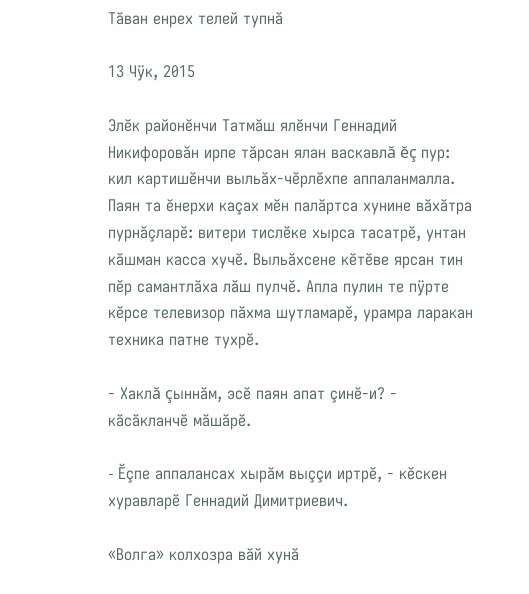Тăван енрех телей тупнă

13 Чÿк, 2015

Элĕк районĕнчи Татмăш ялĕнчи Геннадий Никифоровăн ирпе тăрсан ялан васкавлă ĕç пур: кил картишĕнчи выльăх-чĕрлĕхпе аппаланмалла. Паян та ĕнерхи каçах мĕн палăртса хунине вăхăтра пурнăçларĕ: витери тислĕке хырса тасатрĕ, унтан кăшман касса хучĕ. Выльăхсене кĕтĕве ярсан тин пĕр самантлăха лăш пулчĕ. Апла пулин те пÿрте кĕрсе телевизор пăхма шутламарĕ, урамра ларакан техника патне тухрĕ.

- Хаклă çыннăм, эсĕ паян апат çинĕ-и? - кăсăкланчĕ мăшăрĕ.

- Ĕçпе аппалансах хырăм выççи иртрĕ, - кĕскен хуравларĕ Геннадий Димитриевич.

«Волга» колхозра вăй хунă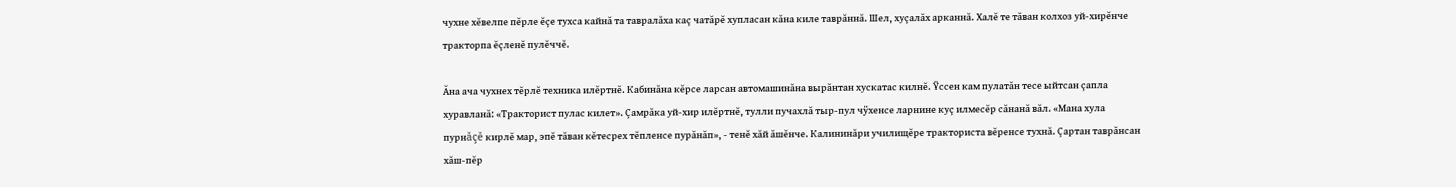чухне хĕвелпе пĕрле ĕçе тухса кайнă та тавралăха каç чатăрĕ хупласан кăна киле таврăннă. Шел, хуçалăх арканнă. Халĕ те тăван колхоз уй-хирĕнче тракторпа ĕçленĕ пулĕччĕ.

Ăна ача чухнех тĕрлĕ техника илĕртнĕ. Кабинăна кĕрсе ларсан автомашинăна вырăнтан хускатас килнĕ. Ÿссен кам пулатăн тесе ыйтсан çапла хуравланă: «Тракторист пулас килет». Çамрăка уй-хир илĕртнĕ, тулли пучахлă тыр-пул чÿхенсе ларнине куç илмесĕр сăнанă вăл. «Мана хула пурнăçĕ кирлĕ мар, эпĕ тăван кĕтесрех тĕпленсе пурăнăп», - тенĕ хăй ăшĕнче. Калининăри училищĕре тракториста вĕренсе тухнă. Çартан таврăнсан хăш-пĕр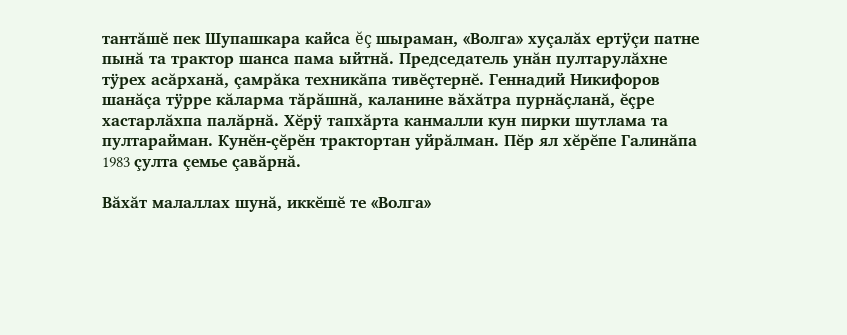тантăшĕ пек Шупашкара кайса ĕç шыраман, «Волга» хуçалăх ертÿçи патне пынă та трактор шанса пама ыйтнă. Председатель унăн пултарулăхне тÿрех асăрханă, çамрăка техникăпа тивĕçтернĕ. Геннадий Никифоров шанăçа тÿрре кăларма тăрăшнă, каланине вăхăтра пурнăçланă, ĕçре хастарлăхпа палăрнă. Хĕрÿ тапхăрта канмалли кун пирки шутлама та пултарайман. Кунĕн-çĕрĕн трактортан уйрăлман. Пĕр ял хĕрĕпе Галинăпа 1983 çулта çемье çавăрнă.

Вăхăт малаллах шунă, иккĕшĕ те «Волга»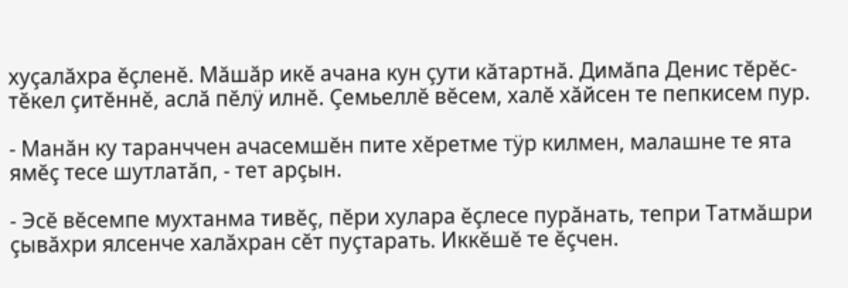хуçалăхра ĕçленĕ. Мăшăр икĕ ачана кун çути кăтартнă. Димăпа Денис тĕрĕс-тĕкел çитĕннĕ, аслă пĕлÿ илнĕ. Çемьеллĕ вĕсем, халĕ хăйсен те пепкисем пур.

- Манăн ку таранччен ачасемшĕн пите хĕретме тÿр килмен, малашне те ята ямĕç тесе шутлатăп, - тет арçын.

- Эсĕ вĕсемпе мухтанма тивĕç, пĕри хулара ĕçлесе пурăнать, тепри Татмăшри çывăхри ялсенче халăхран сĕт пуçтарать. Иккĕшĕ те ĕçчен.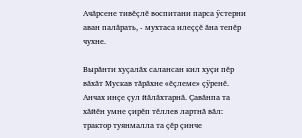Ачăрсене тивĕçлĕ воспитани парса ÿстерни аван палăрать, - мухтаса илеççĕ ăна тепĕр чухне.

Вырăнти хуçалăх салансан кил хуçи пĕр вăхăт Мускав тăрăхне «ĕçлеме» çÿренĕ. Анчах инçе çул йăлăхтарнă. Çавăнпа та хăйĕн умне çирĕп тĕллев лартнă вăл: трактор туянмалла та çĕр çинче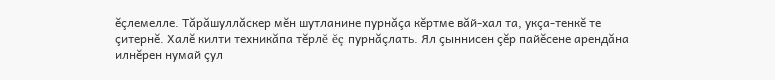ĕçлемелле. Тăрăшуллăскер мĕн шутланине пурнăçа кĕртме вăй-хал та, укçа-тенкĕ те çитернĕ. Халĕ килти техникăпа тĕрлĕ ĕç пурнăçлать. Ял çыннисен çĕр пайĕсене арендăна илнĕрен нумай çул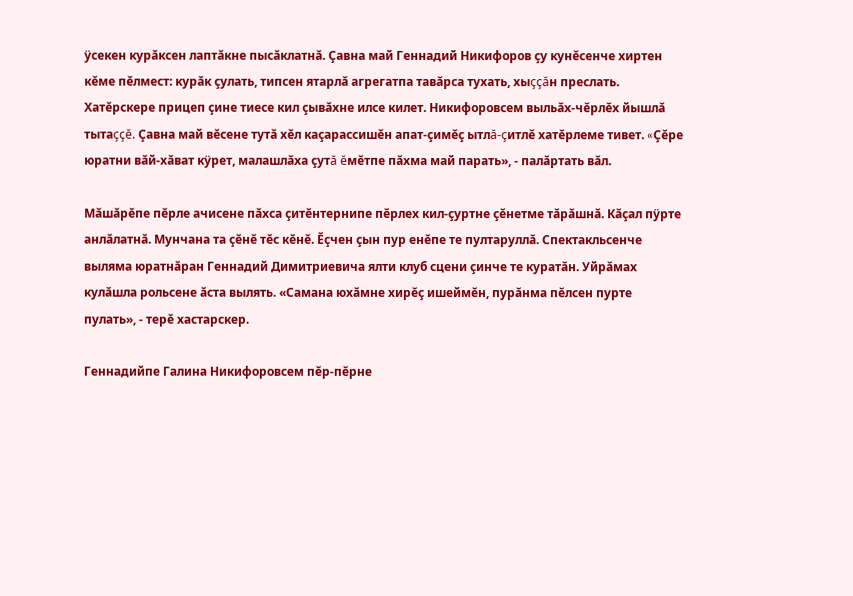ÿсекен курăксен лаптăкне пысăклатнă. Çавна май Геннадий Никифоров çу кунĕсенче хиртен кĕме пĕлмест: курăк çулать, типсен ятарлă агрегатпа тавăрса тухать, хыççăн преслать. Хатĕрскере прицеп çине тиесе кил çывăхне илсе килет. Никифоровсем выльăх-чĕрлĕх йышлă тытаççĕ. Çавна май вĕсене тутă хĕл каçарассишĕн апат-çимĕç ытлă-çитлĕ хатĕрлеме тивет. «Çĕре юратни вăй-хăват кÿрет, малашлăха çутă ĕмĕтпе пăхма май парать», - палăртать вăл.

Мăшăрĕпе пĕрле ачисене пăхса çитĕнтернипе пĕрлех кил-çуртне çĕнетме тăрăшнă. Кăçал пÿрте анлăлатнă. Мунчана та çĕнĕ тĕс кĕнĕ. Ĕçчен çын пур енĕпе те пултаруллă. Спектакльсенче выляма юратнăран Геннадий Димитриевича ялти клуб сцени çинче те куратăн. Уйрăмах кулăшла рольсене ăста вылять. «Самана юхăмне хирĕç ишеймĕн, пурăнма пĕлсен пурте пулать», - терĕ хастарскер.

Геннадийпе Галина Никифоровсем пĕр-пĕрне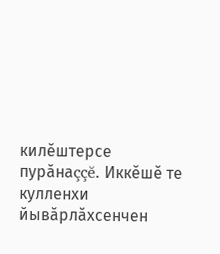килĕштерсе пурăнаççĕ. Иккĕшĕ те кулленхи йывăрлăхсенчен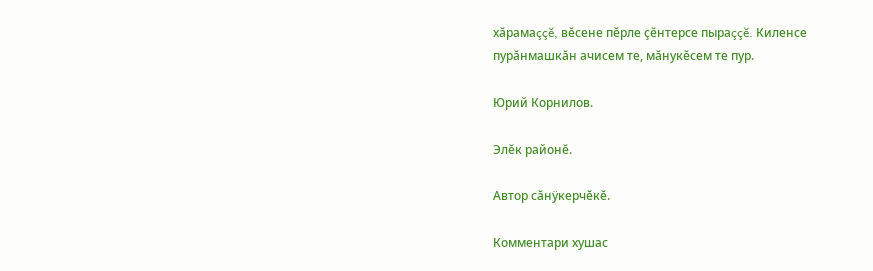хăрамаççĕ, вĕсене пĕрле çĕнтерсе пыраççĕ. Киленсе пурăнмашкăн ачисем те, мăнукĕсем те пур.

Юрий Корнилов.

Элĕк районĕ.

Автор сăнÿкерчĕкĕ.

Комментари хушас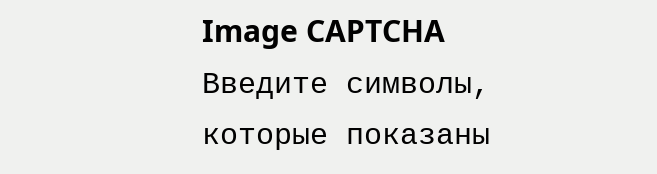Image CAPTCHA
Введите символы, которые показаны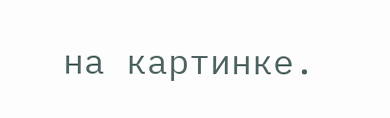на картинке.